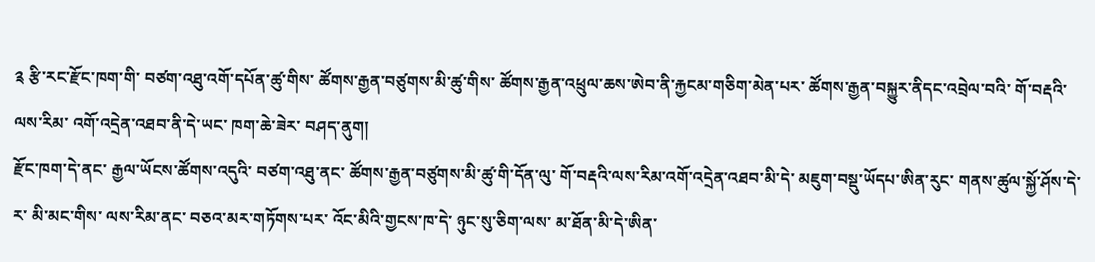༉ རྩི་རང་རྫོང་ཁག་གི་ བཙག་འཐུ་འགོ་དཔོན་ཚུ་གིས་ ཚོགས་རྒྱན་བཙུགས་མི་ཚུ་གིས་ ཚོགས་རྒྱན་འཕྲུལ་ཆས་ཨེབ་ནི་རྐྱངམ་གཅིག་མེན་པར་ ཚོགས་རྒྱན་བསྐྱུར་ནིདང་འབྲེལ་བའི་ གོ་བརྡའི་ལས་རིམ་ འགོ་འདྲེན་འཐབ་ནི་དེ་ཡང་ ཁག་ཆེ་ཟེར་ བཤད་ནུག།
རྫོང་ཁག་དེ་ནང་ རྒྱལ་ཡོངས་ཚོགས་འདུའི་ བཙག་འཐུ་ནང་ ཚོགས་རྒྱན་བཙུགས་མི་ཚུ་གི་དོན་ལུ་ གོ་བརྡའི་ལས་རིམ་འགོ་འདྲེན་འཐབ་མི་དེ་ མཇུག་བསྡུ་ཡོདཔ་ཨིན་རུང་ གནས་ཚུལ་སྐྱོ་ཤོས་དེ་ར་ མི་མང་གིས་ ལས་རིམ་ནང་ བཅའ་མར་གཏོགས་པར་ འོང་མིའི་གྱངས་ཁ་དེ་ ཉུང་སུ་ཅིག་ལས་ མ་ཐོན་མི་དེ་ཨིན་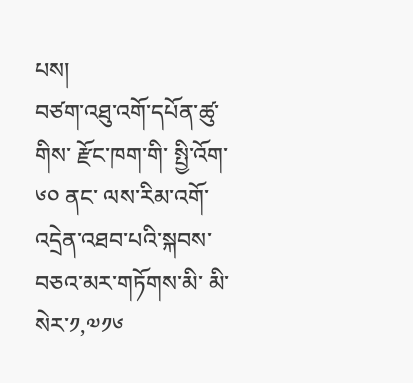པས།
བཙག་འཐུ་འགོ་དཔོན་ཚུ་གིས་ རྫོང་ཁག་གི་ སྤྱི་འོག་༦༠ ནང་ ལས་རིམ་འགོ་འདྲེན་འཐབ་པའི་སྐབས་ བཅའ་མར་གཏོགས་མི་ མི་སེར་༡,༧༡༦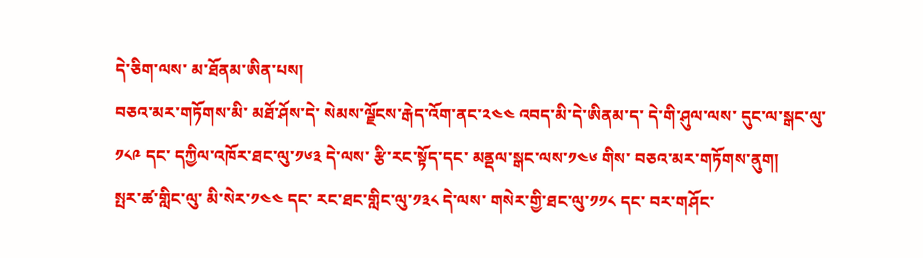དེ་ཅིག་ལས་ མ་ཐོནམ་ཨིན་པས།
བཅའ་མར་གཏོགས་མི་ མཐོ་ཤོས་དེ་ སེམས་ལྗོངས་རྒེད་འོག་ནང་༢༤༤ འབད་མི་དེ་ཨིནམ་ད་ དེ་གི་ཤུལ་ལས་ དུང་ལ་སྒང་ལུ་༡༨༩ དང་ དཀྱིལ་འཁོར་ཐང་ལུ་༡༦༣ དེ་ལས་ རྩི་རང་སྟོད་དང་ མནྡལ་སྒང་ལས་༡༤༦ གིས་ བཅའ་མར་གཏོགས་ནུག།
སྤར་ཚ་གླིང་ལུ་ མི་སེར་༡༤༤ དང་ རང་ཐང་གླིང་ལུ་༡༣༨ དེ་ལས་ གསེར་གྱི་ཐང་ལུ་༡༡༨ དང་ བར་གཤོང་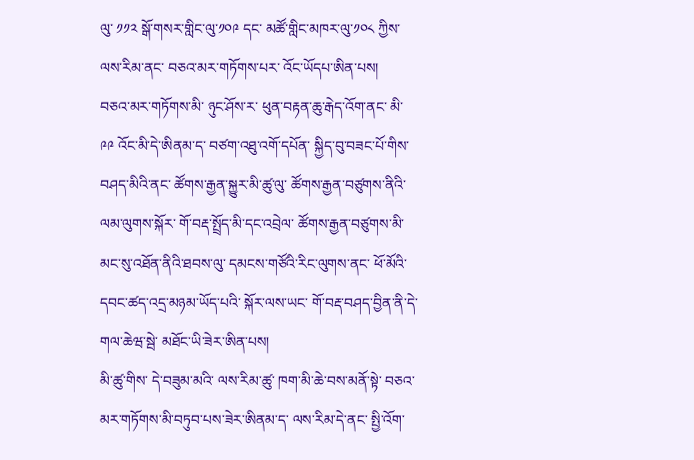ལུ་ ༡༡༢ སྒོ་གསར་གླིང་ལུ་༡༠༩ དང་ མཚོ་གླིང་མཁར་ལུ་༡༠༨ ཀྱིས་ ལས་རིམ་ནང་ བཅའ་མར་གཏོགས་པར་ འོང་ཡོདཔ་ཨིན་པས།
བཅའ་མར་གཏོགས་མི་ ཉུང་ཤོས་ར་ ཕུན་བརྟན་ཆུ་རྒེད་འོག་ནང་ མི་༩༩ འོང་མི་དེ་ཨིནམ་ད་ བཙག་འཐུ་འགོ་དཔོན་ སྐྱིད་བུ་བཟང་པོ་གིས་ བཤད་མིའི་ནང་ ཚོགས་རྒྱན་སྐྱུར་མི་ཚུ་ལུ་ ཚོགས་རྒྱན་བཙུགས་ནིའི་ ལམ་ལུགས་སྐོར་ གོ་བརྡ་སྤྲོད་མི་དང་འབྲེལ་ ཚོགས་རྒྱན་བཙུགས་མི་ མང་སུ་འཐོན་ནིའི་ཐབས་ལུ་ དམངས་གཙོའི་རིང་ལུགས་ནང་ ཕོ་མོའི་དབང་ཚད་འདྲ་མཉམ་ཡོད་པའི་ སྐོར་ལས་ཡང་ གོ་བརྡ་བཤད་བྱིན་ནི་དེ་ གལ་ཆེཝ་སྦེ་ མཐོང་ཡི་ཟེར་ཨིན་པས།
མི་ཚུ་གིས་ དེ་བཟུམ་མའི་ ལས་རིམ་ཚུ་ ཁག་མི་ཆེ་བས་མནོ་སྟེ་ བཅའ་མར་གཏོགས་མི་བཏུབ་པས་ཟེར་ཨིནམ་ད་ ལས་རིམ་དེ་ནང་ སྤྱི་འོག་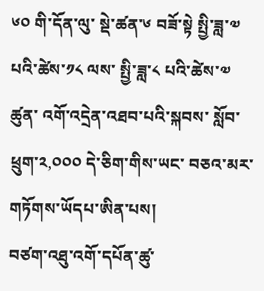༦༠ གི་དོན་ལུ་ སྡེ་ཚན་༦ བཟོ་སྟེ སྤྱི་ཟླ་༧ པའི་ཚེས་༡༨ ལས་ སྤྱི་ཟླ་༨ པའི་ཚེས་༧ ཚུན་ འགོ་འདྲེན་འཐབ་པའི་སྐབས་ སློབ་ཕྲུག་༢,༠༠༠ དེ་ཅིག་གིས་ཡང་ བཅའ་མར་གཏོགས་ཡོདཔ་ཨིན་པས།
བཙག་འཐུ་འགོ་དཔོན་ཚུ་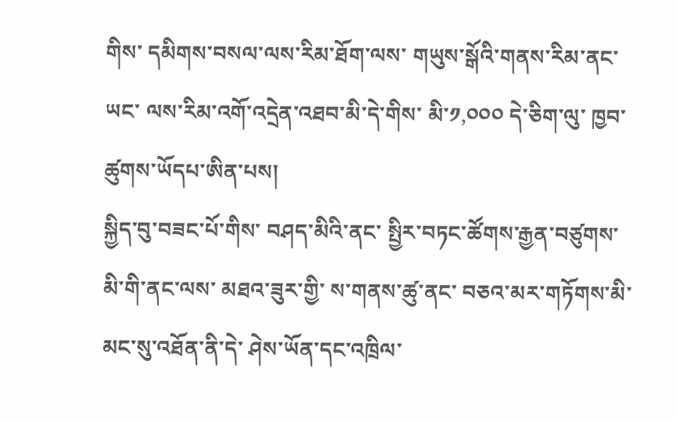གིས་ དམིགས་བསལ་ལས་རིམ་ཐོག་ལས་ གཡུས་སྒོའི་གནས་རིམ་ནང་ཡང་ ལས་རིམ་འགོ་འདྲེན་འཐབ་མི་དེ་གིས་ མི་༡,༠༠༠ དེ་ཅིག་ལུ་ ཁྱབ་ཚུགས་ཡོདཔ་ཨིན་པས།
སྐྱིད་བུ་བཟང་པོ་གིས་ བཤད་མིའི་ནང་ སྤྱིར་བཏང་ཚོགས་རྒྱན་བཙུགས་མི་གི་ནང་ལས་ མཐའ་ཟུར་གྱི་ ས་གནས་ཚུ་ནང་ བཅའ་མར་གཏོགས་མི་ མང་སུ་འཐོན་ནི་དེ་ ཤེས་ཡོན་དང་འཁྲིལ་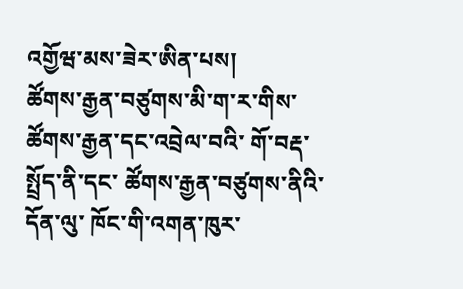འགྱོཝ་མས་ཟེར་ཨིན་པས།
ཚོགས་རྒྱན་བཙུགས་མི་ག་ར་གིས་ ཚོགས་རྒྱན་དང་འབྲེལ་བའི་ གོ་བརྡ་སྤྲོད་ནི་དང་ ཚོགས་རྒྱན་བཙུགས་ནིའི་དོན་ལུ་ ཁོང་གི་འགན་ཁུར་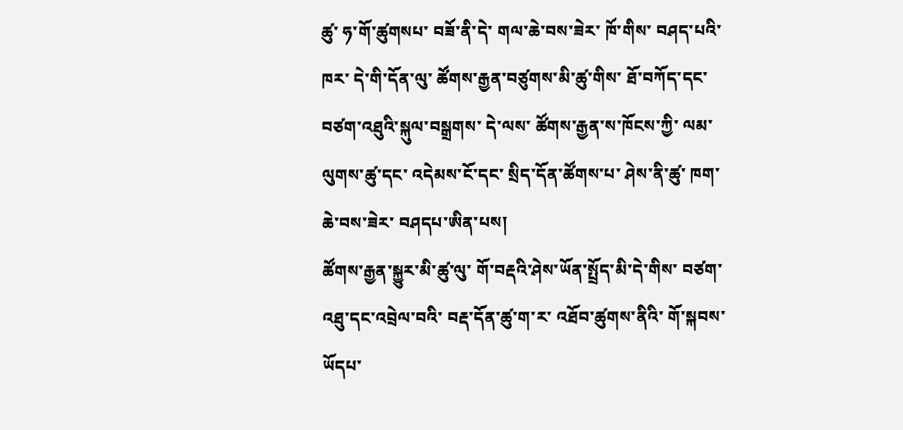ཚུ་ ཧ་གོ་ཚུགསཔ་ བཟོ་ནི་དེ་ གལ་ཆེ་བས་ཟེར་ ཁོ་གིས་ བཤད་པའི་ཁར་ དེ་གི་དོན་ལུ་ ཚོགས་རྒྱན་བཙུགས་མི་ཚུ་གིས་ ཐོ་བཀོད་དང་ བཙག་འཐུའི་སྐུལ་བསྒྲགས་ དེ་ལས་ ཚོགས་རྒྱན་ས་ཁོངས་ཀྱི་ ལམ་ལུགས་ཚུ་དང་ འདེམས་ངོ་དང་ སྲིད་དོན་ཚོགས་པ་ ཤེས་ནི་ཚུ་ ཁག་ཆེ་བས་ཟེར་ བཤདཔ་ཨིན་པས།
ཚོགས་རྒྱན་སྐྱུར་མི་ཚུ་ལུ་ གོ་བརྡའི་ཤེས་ཡོན་སྤྲོད་མི་དེ་གིས་ བཙག་འཐུ་དང་འབྲེལ་བའི་ བརྡ་དོན་ཚུ་ག་ར་ འཐོབ་ཚུགས་ནིའི་ གོ་སྐབས་ཡོདཔ་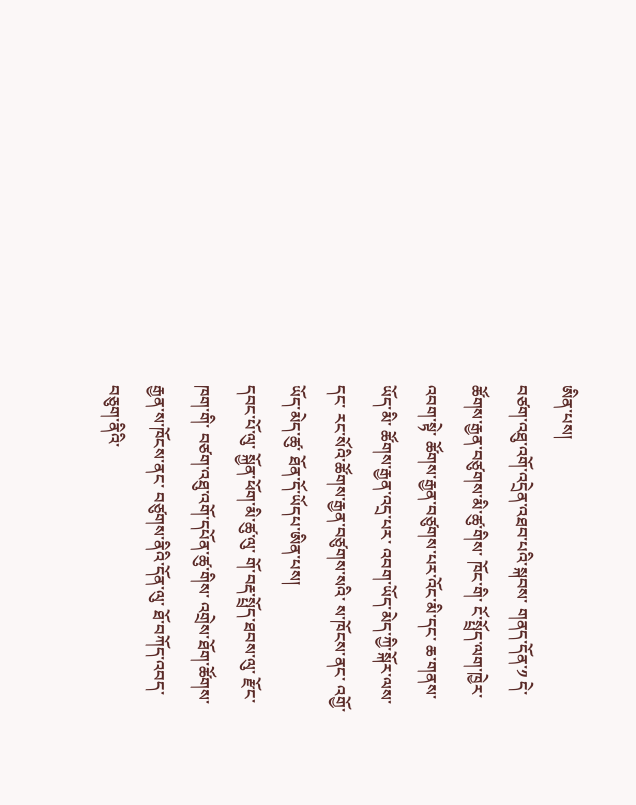ཨིན་པས།
བཙག་འཐུ་འགོ་འདྲེན་འཐབ་པའི་སྐབས་ གནད་དོན་༡ དེ་ ཚོགས་རྒྱན་བཙུགས་མི་ཚུ་གིས་ ཁོང་གི་ ངོ་སྤྲོད་ལག་ཁྱེར་འབག་སྟེ་ ཚོགས་རྒྱན་བཙུགས་པར་འོང་མི་དང་ ཆ་གནས་ཡོད་མི་ ཚོགས་རྒྱན་འདྲ་པར་ འབག་ཡོད་མེད་ཀྱི་སྐོར་ལས་དང་ རང་སོའི་ཚོགས་རྒྱན་བཙུགས་སའི་ ས་ཁོངས་ནང་ འགྱོ་ཡོད་མེད་ཚུ་ ཐོན་དོ་ཡོདཔ་ཨིན་པས།
དབང་པོ་ལུ་ སྐྱོན་ཕོག་མི་ཚུ་ལུ་ གོ་བརྡ་སྤྲོད་ཐབས་ལུ་ རྫོང་ཁག་གི་ བཙག་འཐུ་འགོ་དཔོན་ཚུ་གིས་ འགྲེས་ཐོག་ཚོགས་རྒྱན་ས་ཁོངས་ནང་ བཙུགས་ནིའི་དོན་ལུ་ ཐོ་བཀོད་འབད་བཅུག་ནིའི་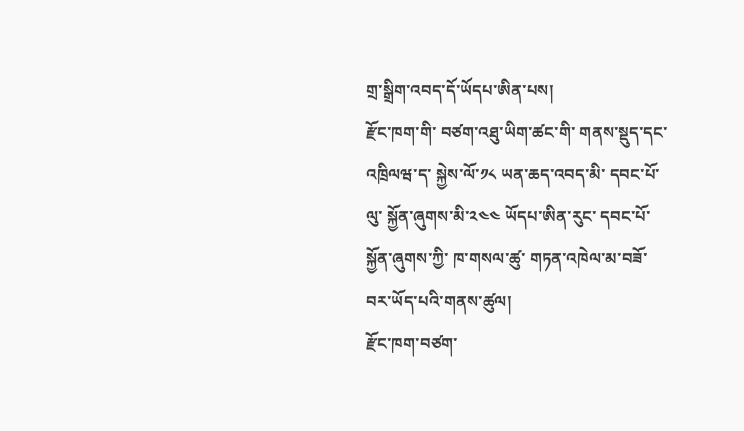གྲ་སྒྲིག་འབད་དོ་ཡོདཔ་ཨིན་པས།
རྫོང་ཁག་གི་ བཙག་འཐུ་ཡིག་ཚང་གི་ གནས་སྡུད་དང་འཁྲིལཝ་ད་ སྐྱེས་ལོ་༡༨ ཡན་ཆད་འབད་མི་ དབང་པོ་ལུ་ སྐྱོན་ཞུགས་མི་༢༤༤ ཡོདཔ་ཨིན་རུང་ དབང་པོ་སྐྱོན་ཞུགས་ཀྱི་ ཁ་གསལ་ཚུ་ གཏན་འཁེལ་མ་བཟོ་བར་ཡོད་པའི་གནས་ཚུལ།
རྫོང་ཁག་བཙག་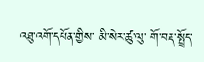འཐུ་འགོ་དཔོན་གྱིས་ མི་སེར་ཚུ་ལུ་ གོ་བརྡ་སྤྲོད་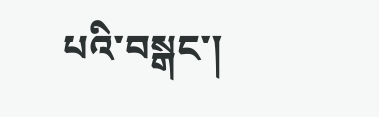པའི་བསྒང་།